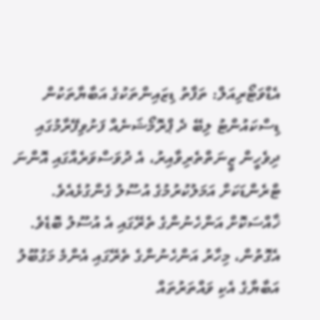އެޑްވަޓޯރިއަލް: ތަފާތު ޑިޒައިންތަކުގެ އަބާޔާތަކުން ޑިސްކައުންޓު ލިބޭ ދެ ޕްރޮމޯޝަނެއް ފަށުވިފޭރާމުގައި
ދިވެހީން ޒީނަތްތެރިވާއިރު، އެ ދުވަސްވަރެއްގައި އޮންނަ ޓްރެންޑަކަށް އަމަލުކުރުމުގެ އުސޫލު ގެންގުޅެއެވެ. ޚާއްސަކޮށް އަންހެނުންގެ ތެރޭގައި އެ އުސޫލު ބޮޑެވެ. އެގޮތުން، މިހާރު އަންހެނުންގެ ތެރޭގައި އެންމެ މަގުބޫލު އަބާޔާގެ އެކި ވައްތަރުތައް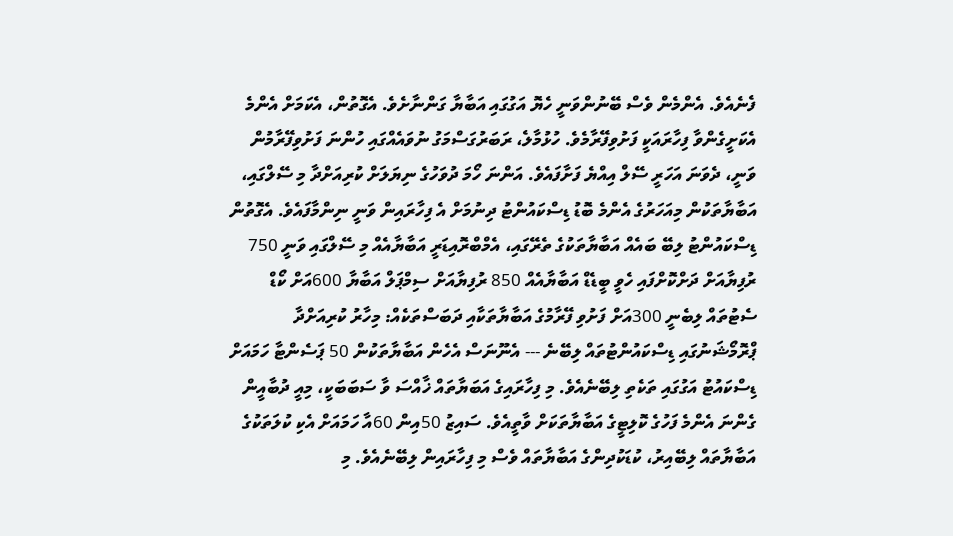ފެނެއެވެ. އެންމެން ވެސް ބޭނުންވަނީ ހެޔޮ އަގުގައި އަބާޔާ ގަންނާށެވެ. އެގޮތުން، އެކަމަށް އެންމެ އެކަށީގެންވާ ފިހާރައަކީ ފަށުވިފޭރާމެވެ. ހުޅުމާލެ، ރަބަރުގަސްމަގު ނުވައެއްގައި ހުންނަ ފަށުވިފޭރާމުން ވަނީ، ދެވަނަ އަހަރީ ސޭލް އިއްޔެ ފަށާފައެވެ. އަންނަ ހޯމަ ދުވަހުގެ ނިޔަލަށް ކުރިއަށްދާ މި ސޭލްގައި، އަބާޔާތަކުން މިއަހަރުގެ އެންމެ ބޮޑު ޑިސްކައުންޓު ދިނުމަށް އެ ފިހާރައިން ވަނީ ނިންމާފައެވެ. އެގޮތުން ޑިސްކައުންޓު ލިބޭ ބައެއް އަބާޔާތަކުގެ ތެރޭގައި، އެމްބްރޮއިޑަރީ އަބާޔާއެއް މި ސޭލްގައި ވަނީ 750 ރުފިޔާއަށް ދަށްކޮށްފައި ހެވީ ބީޑެޑް އަބާޔާއެއް 850 ރުފިޔާއަށް ސިމްޕަލް އަބާޔާ 600އަށް ކޯޑް ސެޓުތައް ލިބެނީ 300އަށް ފަށުވި ފޭރާމުގެ އަބާޔާތަކާއި ދަބަސްތަކެއް: މިހާރު ކުރިއަށްދާ ޕްރޮމޯޝަނުގައި ޑިސްކައުންޓުތައް ލިބޭނެ --- އެނޫނަސް އެހެން އަބާޔާތަކުން 50 ޕަސެންޓާ ހަމައަށް ޑިސްކައުޓު އަގުގައި ތަކެތި ލިބޭނެއެވެ. މި ފިހާރައިގެ އަބަޔާތައް ޚާއްސަ ވާ ސަބަބަކީ، މިއީ ދުބާއީން ގެންނަ އެންމެ ފަހުގެ ކޮލިޓީގެ އަބާޔާތަކަށް ވާތީއެވެ. ސައިޒު 50އިން 60އާ ހަމައަށް އެކި ކުލަތަކުގެ އަބާޔާތައް ލިބޭއިރު، ކުޑަކުދިންގެ އަބާޔާތައް ވެސް މި ފިހާރައިން ލިބޭނެއެވެ. މި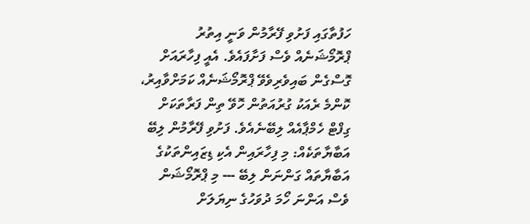ހަފުތާގައި ފަށުވި ފޭރާމުން ވަނީ އިތުރު ޕްރޮމޯޝަނެއް ވެސް ފަށާފައެވެ. އެއީ ފިހާރައަށް ގޮސްގެން ބައިވެރިވެވޭ ޕްރޮމޯޝަނެއް ކަމަށްވާއިރު، ކޮންމެ ރެއަކު ގުރުއަތުން ހޮވޭ ތިން ފަރާތަކަށް ގިފްޓް ހެމްޕާއެއް ލިބޭނެއެވެ. ފަށުވި ފޭރާމުން ލިބޭ އަބާޔާތަކެއް: މި ފިހާރައިން އެކި ޑިޒައިންތަކުގެ އަބާޔާތައް ގަންނަން ލިބޭ --- މި ޕްރޮމޯޝަން ވެސް އަންނަ ހޯމަ ދުވަހުގެ ނިޔަލަށް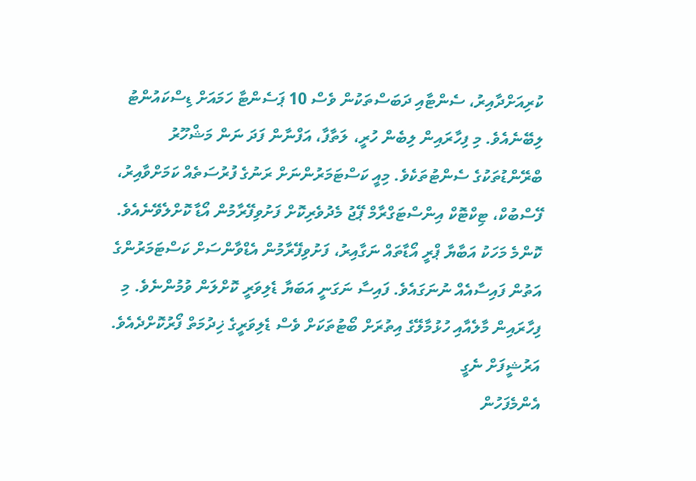ކުރިއަށްދާއިރު، ސެންޓާއި ދަބަސްތަކުން ވެސް 10 ޕަސެންޓާ ހަމައަށް ޑިސްކައުންޓު ލިބޭނެއެވެ. މި ފިހާރައިން ލިބެން ހުރީ، ލަތާފާ، އަފްނާން ފަދަ ނަން މަޝްހޫރު ބްރޭންޑުތަކުގެ ސެންޓުތަކެވެ. މިއީ ކަސްޓަމަރުންނަށް ރަނުގެ ފުރުސަތެއް ކަމަށްވާއިރު، ފޭސްބުކް، ޓިކްޓޮކް އިންސްޓަގްރާމް ޕޭޖު މެދުވެރިކޮށް ފަށުވިފޭރާމުން އޯޑާ ކޮށްލެވޭނެއެވެ. ކޮންމެ މަހަކު އަބާޔާ ޕްރީ އޯޑާތައް ނަގާއިރު، ފަށުވިފޭރާމުން އެޑްވާންސަށް ކަސްޓަމަރުންގެ އަތުން ފައިސާއެއް ނުނަގައެވެ. ފައިސާ ނަގަނީ އަބަޔާ ޑެލިވަރީ ކޮށްލަން ވުމުންނެވެ. މި ފިހާރައިން މާލެއާއި ހުޅުމާލޭގެ އިތުރަށް ބޯޓުތަކަށް ވެސް ޑެލިވަރީގެ ޚިދުމަތް ފޯރުކޮށްދެއެވެ.
އަރުޝީފަށް ނެގީ
އެންމެފަހުން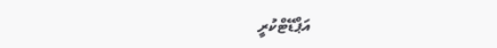އަޕްޑޭޓްކުރީ